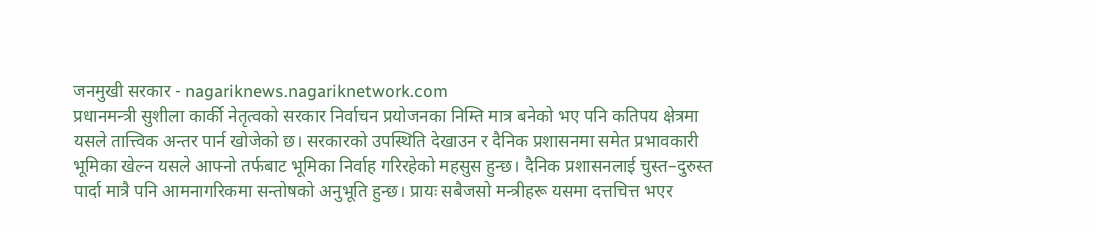जनमुखी सरकार - nagariknews.nagariknetwork.com
प्रधानमन्त्री सुशीला कार्की नेतृत्वको सरकार निर्वाचन प्रयोजनका निम्ति मात्र बनेको भए पनि कतिपय क्षेत्रमा यसले तात्त्विक अन्तर पार्न खोजेको छ। सरकारको उपस्थिति देखाउन र दैनिक प्रशासनमा समेत प्रभावकारी भूमिका खेल्न यसले आफ्नो तर्फबाट भूमिका निर्वाह गरिरहेको महसुस हुन्छ। दैनिक प्रशासनलाई चुस्त–दुरुस्त पार्दा मात्रै पनि आमनागरिकमा सन्तोषको अनुभूति हुन्छ। प्रायः सबैजसो मन्त्रीहरू यसमा दत्तचित्त भएर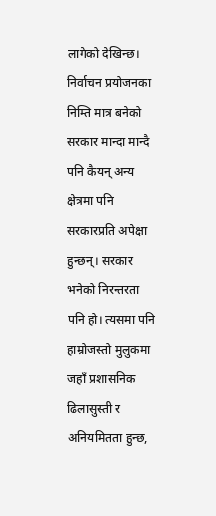लागेको देखिन्छ। निर्वाचन प्रयोजनका निम्ति मात्र बनेको सरकार मान्दा मान्दै पनि कैयन् अन्य क्षेत्रमा पनि सरकारप्रति अपेक्षा हुन्छन्। सरकार भनेको निरन्तरता पनि हो। त्यसमा पनि हाम्रोजस्तो मुलुकमा जहाँ प्रशासनिक ढिलासुस्ती र अनियमितता हुन्छ,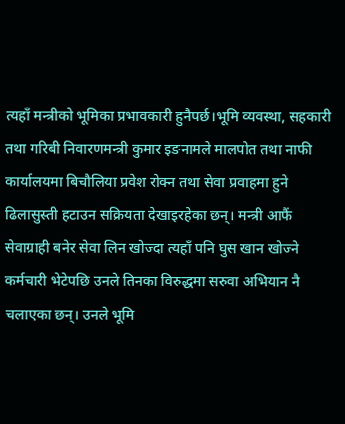त्यहाँ मन्त्रीको भूमिका प्रभावकारी हुनैपर्छ।भूमि व्यवस्था, सहकारी तथा गरिबी निवारणमन्त्री कुमार इङनामले मालपोत तथा नाफी कार्यालयमा बिचौलिया प्रवेश रोक्न तथा सेवा प्रवाहमा हुने ढिलासुस्ती हटाउन सक्रियता देखाइरहेका छन्। मन्त्री आफैं सेवाग्राही बनेर सेवा लिन खोज्दा त्यहाँ पनि घुस खान खोज्ने कर्मचारी भेटेपछि उनले तिनका विरुद्धमा सरुवा अभियान नै चलाएका छन्। उनले भूमि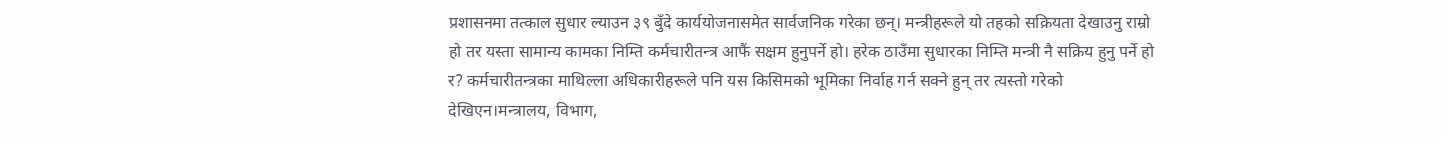प्रशासनमा तत्काल सुधार ल्याउन ३९ बुँदे कार्ययोजनासमेत सार्वजनिक गरेका छन्। मन्त्रीहरूले यो तहको सक्रियता देखाउनु राम्रो हो तर यस्ता सामान्य कामका निम्ति कर्मचारीतन्त्र आफैं सक्षम हुनुपर्ने हो। हरेक ठाउँमा सुधारका निम्ति मन्त्री नै सक्रिय हुनु पर्ने हो र? कर्मचारीतन्त्रका माथिल्ला अधिकारीहरूले पनि यस किसिमको भूमिका निर्वाह गर्न सक्ने हुन् तर त्यस्तो गरेको देखिएन।मन्त्रालय, विभाग,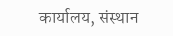कार्यालय, संस्थान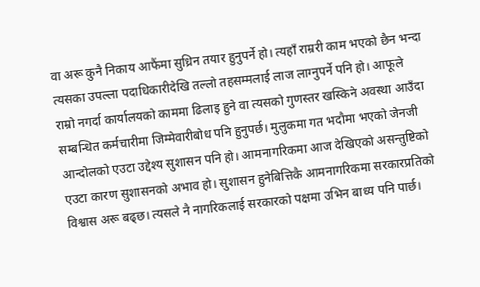वा अरू कुनै निकाय आफैंमा सुध्रिन तयार हुनुपर्ने हो। त्यहाँ राम्ररी काम भएको छैन भन्दा त्यसका उपल्ला पदाधिकारीदेखि तल्लो तहसम्मलाई लाज लाग्नुपर्ने पनि हो। आफूले राम्रो नगर्दा कार्यालयको काममा ढिलाइ हुने वा त्यसको गुणस्तर खस्किने अवस्था आउँदा सम्बन्धित कर्मचारीमा जिम्मेवारीबोध पनि हुनुपर्छ। मुलुकमा गत भदौमा भएको जेनजी आन्दोलको एउटा उद्देश्य सुशासन पनि हो। आमनागरिकमा आज देखिएको असन्तुष्टिको एउटा कारण सुशासनको अभाव हो। सुशासन हुनेबित्तिकै आमनागरिकमा सरकारप्रतिको विश्वास अरू बढ्छ। त्यसले नै नागरिकलाई सरकारको पक्षमा उभिन बाध्य पनि पार्छ।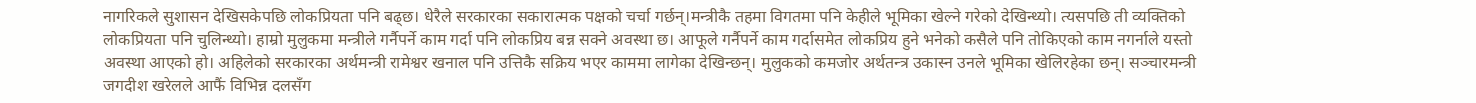नागरिकले सुशासन देखिसकेपछि लोकप्रियता पनि बढ्छ। धेरैले सरकारका सकारात्मक पक्षको चर्चा गर्छन्।मन्त्रीकै तहमा विगतमा पनि केहीले भूमिका खेल्ने गरेको देखिन्थ्यो। त्यसपछि ती व्यक्तिको लोकप्रियता पनि चुलिन्थ्यो। हाम्रो मुलुकमा मन्त्रीले गर्नैपर्ने काम गर्दा पनि लोकप्रिय बन्न सक्ने अवस्था छ। आफूले गर्नैपर्ने काम गर्दासमेत लोकप्रिय हुने भनेको कसैले पनि तोकिएको काम नगर्नाले यस्तो अवस्था आएको हो। अहिलेको सरकारका अर्थमन्त्री रामेश्वर खनाल पनि उत्तिकै सक्रिय भएर काममा लागेका देखिन्छन्। मुलुकको कमजोर अर्थतन्त्र उकास्न उनले भूमिका खेलिरहेका छन्। सञ्चारमन्त्री जगदीश खरेलले आफैं विभिन्न दलसँग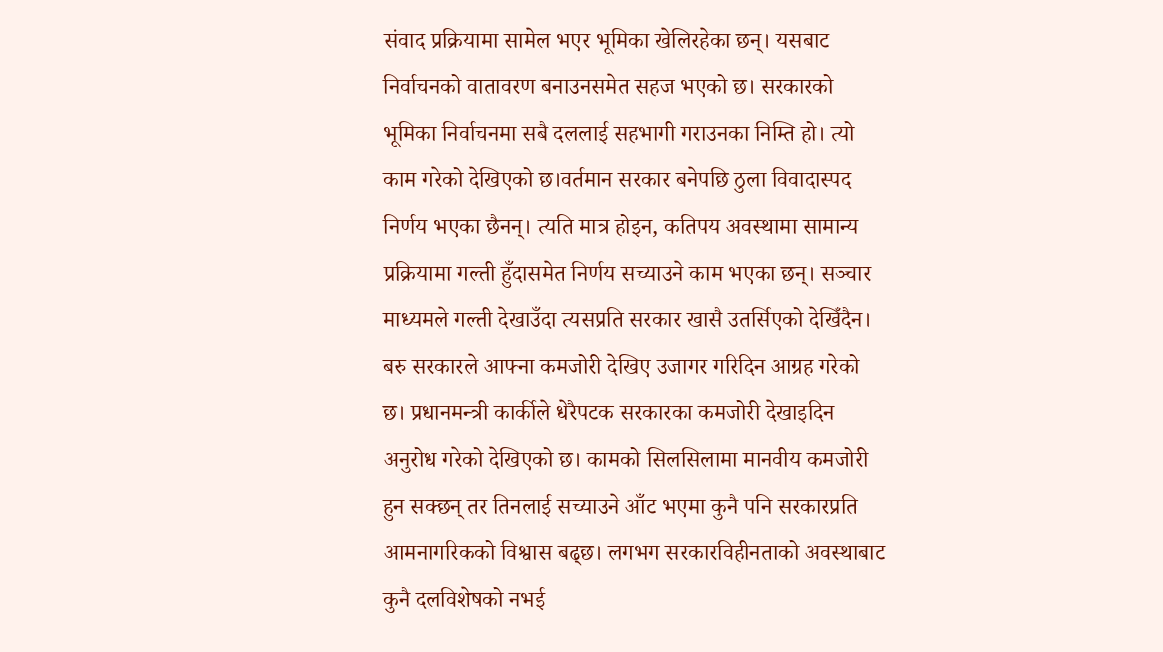संवाद प्रक्रियामा सामेल भएर भूमिका खेलिरहेका छन्। यसबाट निर्वाचनको वातावरण बनाउनसमेत सहज भएको छ। सरकारको भूमिका निर्वाचनमा सबै दललाई सहभागी गराउनका निम्ति हो। त्यो काम गरेको देखिएको छ।वर्तमान सरकार बनेपछि ठुला विवादास्पद निर्णय भएका छैनन्। त्यति मात्र होइन, कतिपय अवस्थामा सामान्य प्रक्रियामा गल्ती हुँदासमेत निर्णय सच्याउने काम भएका छन्। सञ्चार माध्यमले गल्ती देखाउँदा त्यसप्रति सरकार खासै उतर्सिएको देखिँदैन। बरु सरकारले आफ्ना कमजोरी देखिए उजागर गरिदिन आग्रह गरेको छ। प्रधानमन्त्री कार्कीले धेरैपटक सरकारका कमजोरी देखाइदिन अनुरोध गरेको देखिएको छ। कामको सिलसिलामा मानवीय कमजोरी हुन सक्छन् तर तिनलाई सच्याउने आँट भएमा कुनै पनि सरकारप्रति आमनागरिकको विश्वास बढ्छ। लगभग सरकारविहीनताको अवस्थाबाट कुनै दलविशेषको नभई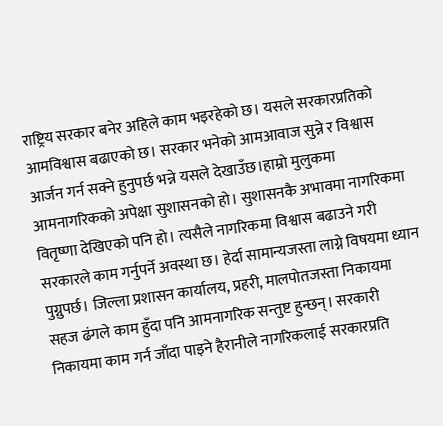राष्ट्रिय सरकार बनेर अहिले काम भइरहेको छ। यसले सरकारप्रतिको आमविश्वास बढाएको छ। सरकार भनेको आमआवाज सुन्ने र विश्वास आर्जन गर्न सक्ने हुनुपर्छ भन्ने यसले देखाउँछ।हाम्रो मुलुकमा आमनागरिकको अपेक्षा सुशासनको हो। सुशासनकै अभावमा नागरिकमा वितृष्णा देखिएको पनि हो। त्यसैले नागरिकमा विश्वास बढाउने गरी सरकारले काम गर्नुपर्ने अवस्था छ। हेर्दा सामान्यजस्ता लाग्ने विषयमा ध्यान पुग्नुपर्छ। जिल्ला प्रशासन कार्यालय, प्रहरी, मालपोतजस्ता निकायमा सहज ढंगले काम हुँदा पनि आमनागरिक सन्तुष्ट हुन्छन्। सरकारी निकायमा काम गर्न जाँदा पाइने हैरानीले नागरिकलाई सरकारप्रति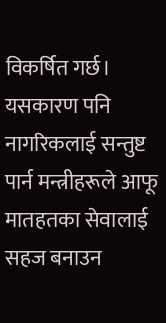विकर्षित गर्छ। यसकारण पनि नागरिकलाई सन्तुष्ट पार्न मन्त्रीहरूले आफू मातहतका सेवालाई सहज बनाउन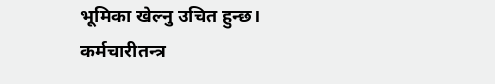भूमिका खेल्नु उचित हुन्छ। कर्मचारीतन्त्र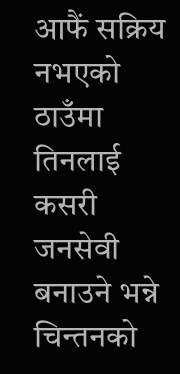आफैं सक्रिय नभएको ठाउँमा तिनलाई कसरी जनसेवी बनाउने भन्ने चिन्तनको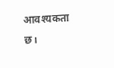आवश्यकता छ।